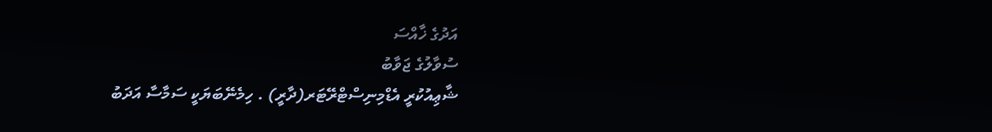އަދުގެ ޚާއްސަ
ސުވާލުގެ ޖަވާބު
ޝާޢިއުކުރީ އެޑްމިނިސްޓްރޭޓަރ(ދާރީ) . ހިމެނޭބަޔަކީ ސަމާސާ އަދަބު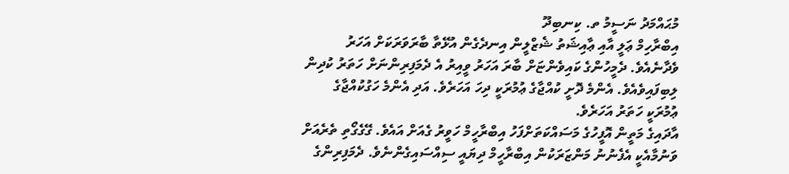މުޙައްމަދު ނަސީމު ތ. ކިނބިދޫ
އިބްރާހިމް ޢަލީ އާއި ޢާއިޝަތު ޝެޒްލީން އިނދެގެން އުޅޭތާ ބާރަވަރަކަށް އަހަރު ވެދާނެއެވެ. ދެމީހުންގެ ކައިވެންޏަށް ބާރަ އަހަރު ވީއިރު އެ ދެމަފިރިންނަށް ހަތަރު ކުދިން ލިބިފައިވެއެވެ. އެންމެ ދޮށީ ކުއްޖާގެ ޢުމުރަކީ ދިހަ އަހަރެވެ. އަދި އެންމެ ހަގުކުއްޖާގެ ޢުމުރަކީ ހަތަރު އަހަރެވެ.
އާދައިގެ މަތީން އޮފީހުގެ މަސައްކަތަށްފަހު އިބްރާހީމް ހަވީރު ގެއަށް އައެވެ. ގޭގެގޯތި ތެރެއަށް ވަނުމާއެކީ އެފެނުނު މަންޒަރަކުން އިބްރާހީމް ދިޔައީ ސިއްސައިގެންނެވެ. ދެމަފިރިންގެ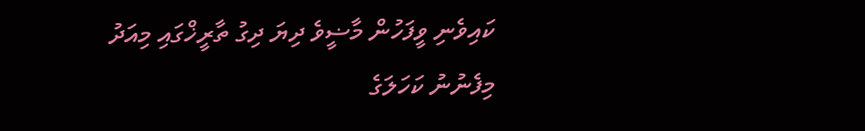ކައިވެނި ވީފަހުން މާޟީވެ ދިޔަ ދިގު ތާރީޚްގައި މިއަދު މިފެނުނު ކަހަލަގެ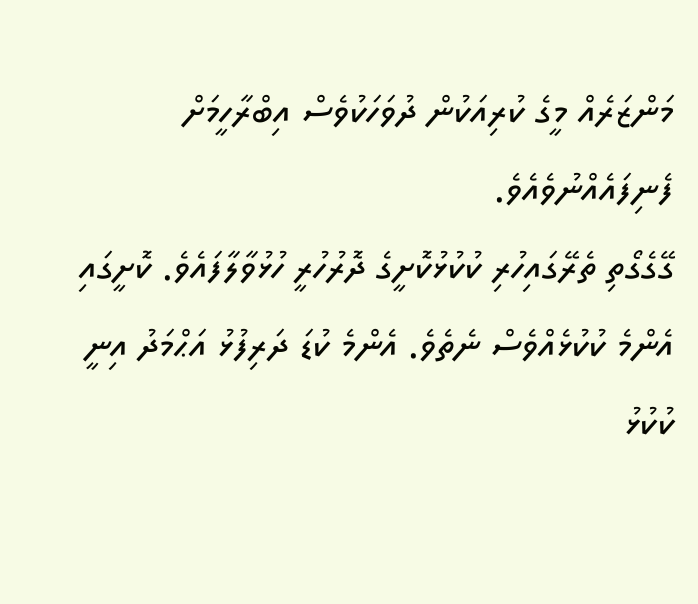މަންޒަރެއް މީގެ ކުރިއަކުން ދުވަހަކުވެސް އިބްރާހީމަށް ފެނިފައެއްނުވެއެވެ.
ގޭގެގޯތި ތެރޭގައިހުރި ކުކުޅުކޮށީގެ ދޮރުހުރީ ހުޅުވާލާފައެވެ. ކޮށީގައި އެންމެ ކުކުޅެއްވެސް ނެތެވެ. އެންމެ ކުޑަ ދަރިފުޅު އަޙްމަދު އިނީ ކުކުޅު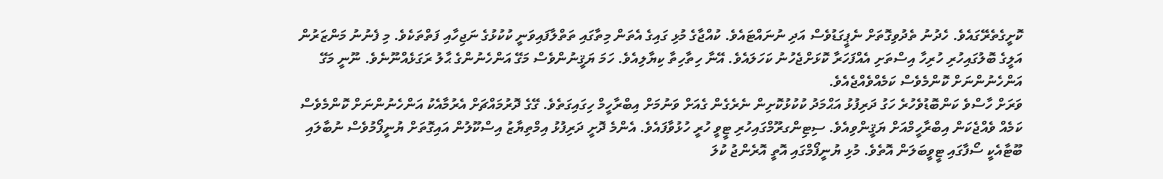ކޮށީގެތެރޭގައެވެ. ހެދުނު ތެދުވިގޮތަށް ނެޕީގަޑުވެސް އަދި ނުނައްޓައެވެ. ކުއްޖާގެ މުޅި ގައިގެ އެތަން މިތާގައި ތަތްލާފައިވަނީ ކުކުޅުގެ ނަޖިހާއި ފަތްތަކެވެ. މި ފެނުނު މަންޒަރުން އަލީގެ ބޮލުގައިހުރި ހުރިހާ އިސްތަށި އެއްފަހަރާ ކޮޅަށްޖެހުނު ކަހަލައެވެ. އޭނާ ހިތާހިތާ ކިޔާލިއެވެ. ހަމަ ޔަޤީނުންވެސް މަގޭ އަންހެނުންގެ ޙާލު ރަގަޅެއްނޫނެވެ. ނޫނީ މަގޭ އަންހެނުންނަށް ކޮންމެވެސް ކަމެއްވެއްޖެއެވެ.
ވަރަށް ހާސްވެ ކަންބޮޑުވެހުރެ ހަގު ދަރިފުޅު އަޙްމަދު ކުކުޅުކޮށިން ނެރެގެން ގެއަށް ވަނުމަށް އިބްރާހީމް ހިގައިގަތެވެ. ގޭގެ ދޮރުމައްޗަށް އެރުމާއެކު އަންހެނުންނަށް ކޮންމެވެސް ކަމެއް ވެއްޖެކަން އިބްރާހީމްއަށް ޔަޤީންވިއެވެ. ސިޓިންގރޫމްގައިހުރި ޓީވީ ހުރީ ހުޅުވާފައެވެ. އެންމެ ދޮށީ ދަރިފުޅު އިމްތިޔާޒު އިސްކޫލުން އައިގޮތަށް ޔުނީފޯމުވެސް ނުބާލައި ބޫޓާއެކީ ސޯފާގައި ޓީވީބަލަން އޮތެވެ. މުޅި ޔުނީފޯމްގައި އޮތީ އޮރެންޖު ކުލަ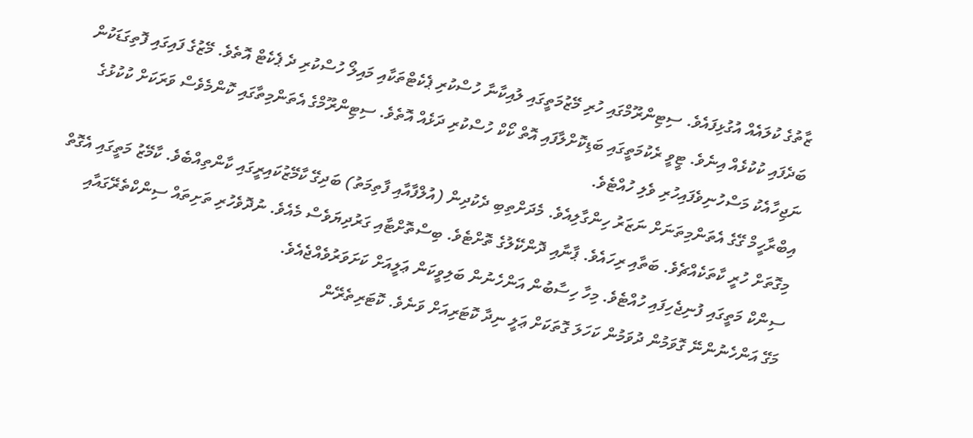ޒާތުގެ ކުލައެއް އުގުޅިފައެވެ. ސިޓިންރޫމްގައި ހުރި މޭޒުމަތީގައި ލުއިކާނާ ހުސްކުރި ޕެކެޓްތަކާއި މައިލޯ ހުސްކުރި ދެ ޕެކެޓް އޮތެވެ. މޭޒުގެ ފައިގައި ފޮތިގަޑަކުން ބަދެފައި ކުކުޅެއް އިނެވެ. ޓީވީ ރެކުމަތީގައި ބަޑިކޮށްލާފައި އޮތް ކޯކް ހުސްކުރި ދަޅެއް އޮތެވެ. ސިޓިންރޫމްގެ އެތަންމިތާގައި ކޮންމެވެސް ވަރަކަށް ކުކުޅުގެ ނަޖިހާއެކު މަސްހުނިވެފައިހުރި ވެލި ހުއްޓެވެ.
އިބްރާހީމް ގޭގެ އެތަންމިތަނަށް ނަޒަރު ހިންގާލިއެވެ. މެދަށްތިބި ދެކުދިން (އުލްފާއާއި ފާތިމަތު) ބަދިގޭ ކާމޭޒުކައިރީގައި ކާންތިއްބެވެ. ކާމޭޒު މަތީގައި އެގޮތް މިގޮތަށް ހުރީ ކާތަކެއްޗެވެ. ބަތާއި ރިހައެވެ. ޕާނާއި ދޮންކޭލުގެ ތޮށްޓެވެ. ބިސްތޮށްޓާއި ގަރުދިޔަވެސް މެއެވެ. ނުދޮވެހުރި ތަށިތައް ސިންކްތެރޭގައާއި ސިންކް މަތީގައި ފުނިޖެހިފައި ހުއްޓެވެ. މިހާ ހިސާބުން އަންހެނުން ބަލިވީކަން ޢަލީއަށް ކަށަވަރުވެއްޖެއެވެ.
މަގޭ އަންހެނުންނޭ ގޮވަމުން ދުވަމުން ކަހަލަ ގޮތަކަށް ޢަލީ ނިދާ ކޮޓަރިއަށް ވަނެވެ. ކޮޓަރިތެރޭން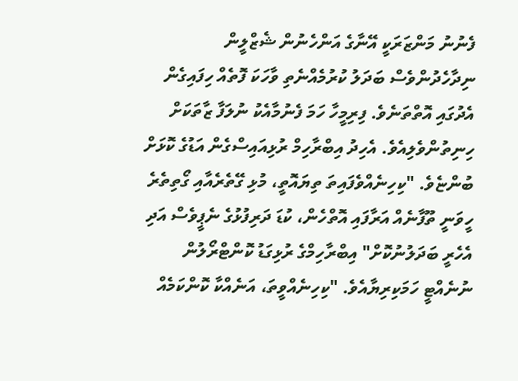ފެނުނު މަންޒަރަކީ އޭނާގެ އަންހެނުން ޝެޒްލީން ނިދާހެދުންވެސް ބަދަލު ކުރުމެއްނެތި ވާހަކަ ފޮތެއް ހިފައިގެން އެދުގައި އޮތްތަނެވެ. ފިރިމީހާ ހަމަ ފެނުމާއެކު ނުލަފާ ޒާތަކަށް ހިނިތުންވެލިއެވެ. އެހިދު އިބްރާހިމް ރުޅިއައިސްގެން އަޑުގެ ކޮޅަށް ބުންޏެވެ. "ކިހިނެއްވެފައިތަ ތިޔައޮތީ، މުޅި ގޭތެރެއާއި ގޯތިތެރެ ހީވަނީ ތޫފާނެއް އަރާފައި އޮތްހެން، ކުޑަ ދަރިފުޅުގެ ނެޕީވެސް އަދި އެހެރީ ބަދަލުނުކޮށް" އިބްރާހިމްގެ ރުޅިގަޑު ކޮންޓްރޯލުން ނުނެއްޓީ ހަމަކިރިޔާއެވެ. "ކިހިނެއްވީތަ، އަނެއްކާ ކޮންކަމެއް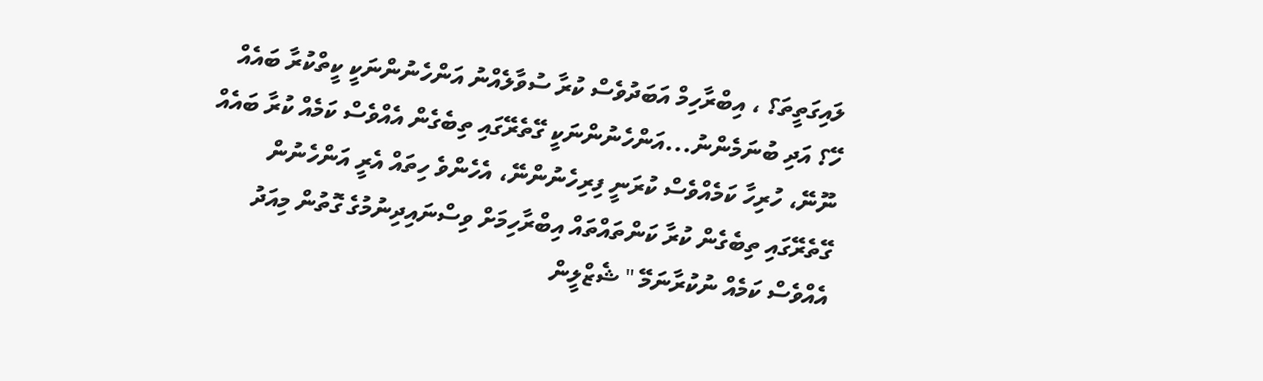ލައިގަތީތަ؟ ، އިބްރާހިމް އަބަދުވެސް ކުރާ ސުވާލެއްނު އަންހެނުންނަކީ ކީތްކުރާ ބައެއް ހޭ؟ އަދި ބުނަމެންނު...އަންހެނުންނަކީ ގޭތެރޭގައި ތިބެގެން އެއްވެސް ކަމެއް ކުރާ ބައެއް ނޫނޭ، ހުރިހާ ކަމެއްވެސް ކުރަނީ ފިރިހެނުންނޭ، އެހެންވެ ހިތައް އެރީ އަންހެނުން ގޭތެރޭގައި ތިބެގެން ކުރާ ކަންތައްތައް އިބްރާހިމަށް ވިސްނައިދިނުމުގެ ގޮތުން މިއަދު އެއްވެސް ކަމެއް ނުކުރާނަމޭ " ޝެޒްލީން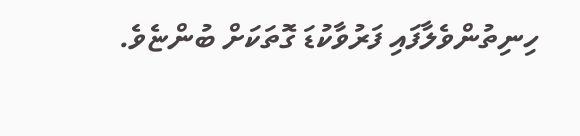ހިނިތުންވެލާފައި ފަރުވާކުޑަ ގޮތަކަށް ބުންޏެވެ.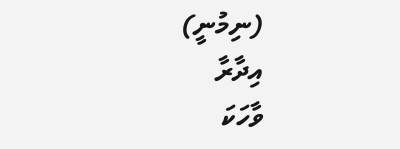(ނިމުނީ)
އިދާރާ
ވާހަކަ